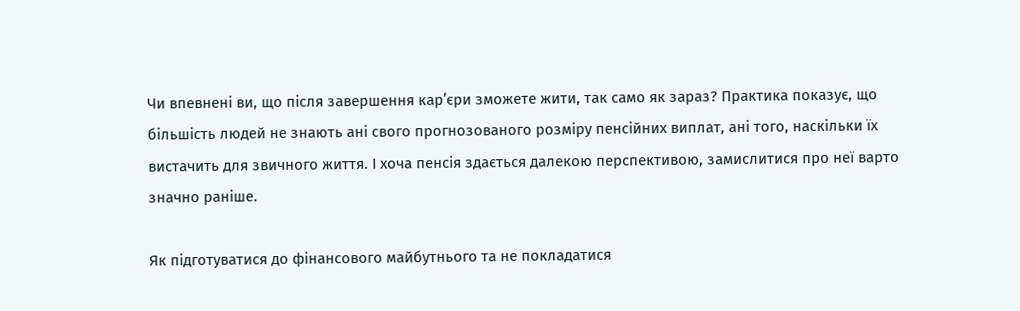Чи впевнені ви, що після завершення карʼєри зможете жити, так само як зараз? Практика показує, що більшість людей не знають ані свого прогнозованого розміру пенсійних виплат, ані того, наскільки їх вистачить для звичного життя. І хоча пенсія здається далекою перспективою, замислитися про неї варто значно раніше.

Як підготуватися до фінансового майбутнього та не покладатися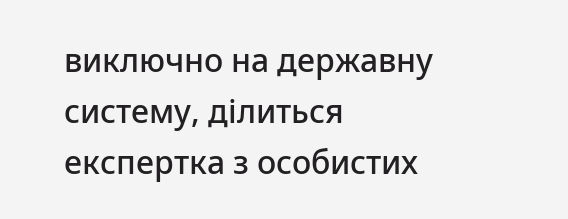виключно на державну систему, ділиться експертка з особистих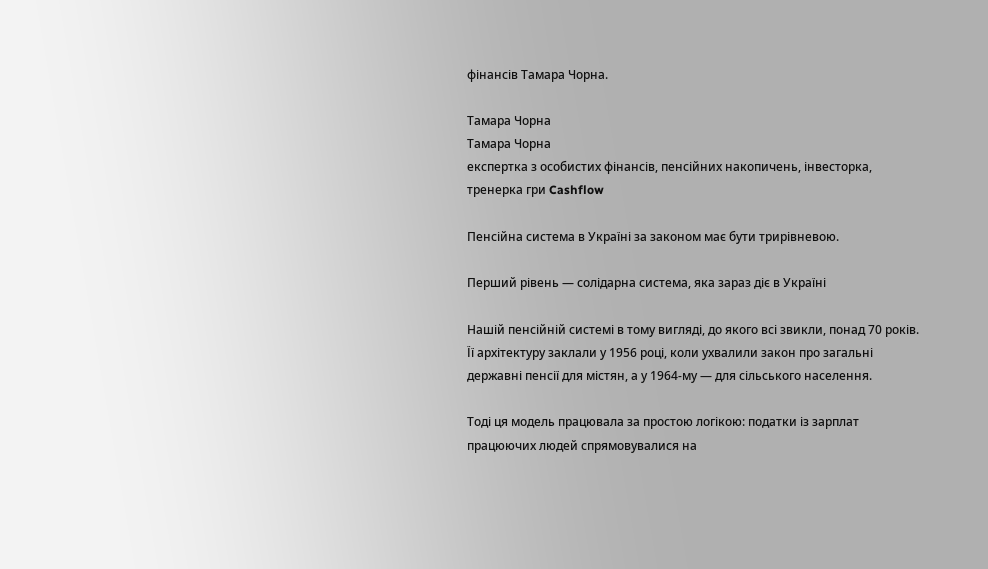фінансів Тамара Чорна.

Тамара Чорна
Тамара Чорна
експертка з особистих фінансів, пенсійних накопичень, інвесторка, тренерка гри Cashflow

Пенсійна система в Україні за законом має бути трирівневою.

Перший рівень — солідарна система, яка зараз діє в Україні

Нашій пенсійній системі в тому вигляді, до якого всі звикли, понад 70 років. Її архітектуру заклали у 1956 році, коли ухвалили закон про загальні державні пенсії для містян, а у 1964-му — для сільського населення.

Тоді ця модель працювала за простою логікою: податки із зарплат працюючих людей спрямовувалися на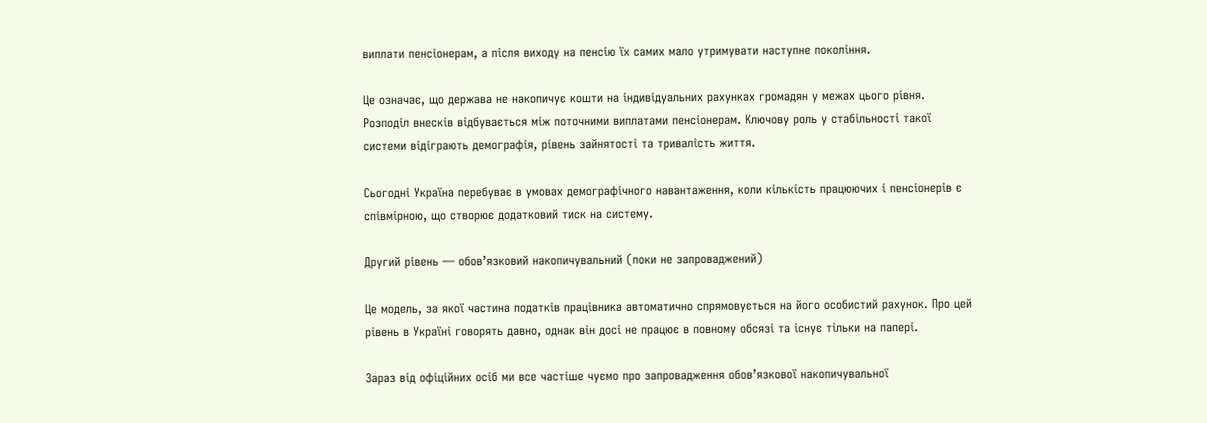виплати пенсіонерам, а після виходу на пенсію їх самих мало утримувати наступне покоління.

Це означає, що держава не накопичує кошти на індивідуальних рахунках громадян у межах цього рівня. Розподіл внесків відбувається між поточними виплатами пенсіонерам. Ключову роль у стабільності такої системи відіграють демографія, рівень зайнятості та тривалість життя.

Сьогодні Україна перебуває в умовах демографічного навантаження, коли кількість працюючих і пенсіонерів є співмірною, що створює додатковий тиск на систему.

Другий рівень — обов’язковий накопичувальний (поки не запроваджений)

Це модель, за якої частина податків працівника автоматично спрямовується на його особистий рахунок. Про цей рівень в Україні говорять давно, однак він досі не працює в повному обсязі та існує тільки на папері.

Зараз від офіційних осіб ми все частіше чуємо про запровадження обов’язкової накопичувальної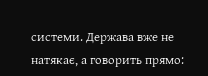системи. Держава вже не натякає, а говорить прямо: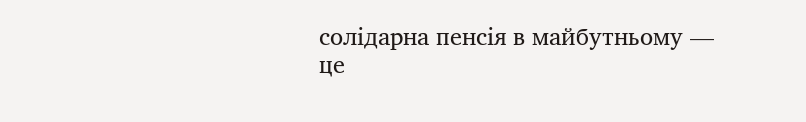солідарна пенсія в майбутньому — це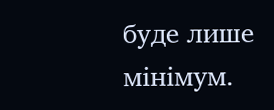буде лише мінімум.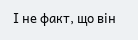І не факт, що він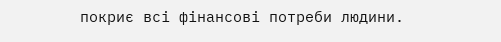покриє всі фінансові потреби людини.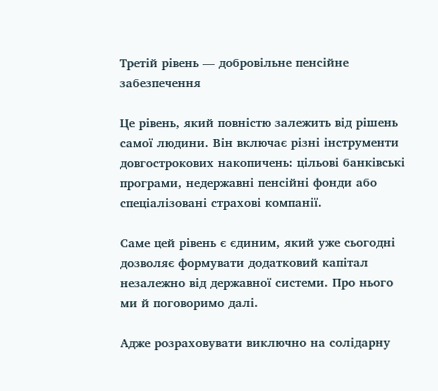Третій рівень — добровільне пенсійне забезпечення

Це рівень, який повністю залежить від рішень самої людини. Він включає різні інструменти довгострокових накопичень: цільові банківські програми, недержавні пенсійні фонди або спеціалізовані страхові компанії.

Саме цей рівень є єдиним, який уже сьогодні дозволяє формувати додатковий капітал незалежно від державної системи. Про нього ми й поговоримо далі.

Адже розраховувати виключно на солідарну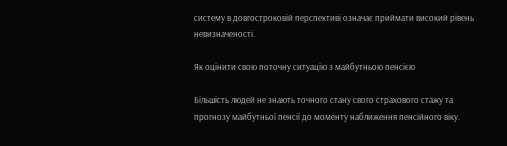систему в довгостроковій перспективі означає приймати високий рівень невизначеності.

Як оцінити свою поточну ситуацію з майбутньою пенсією

Більшість людей не знають точного стану свого страхового стажу та прогнозу майбутньої пенсії до моменту наближення пенсійного віку.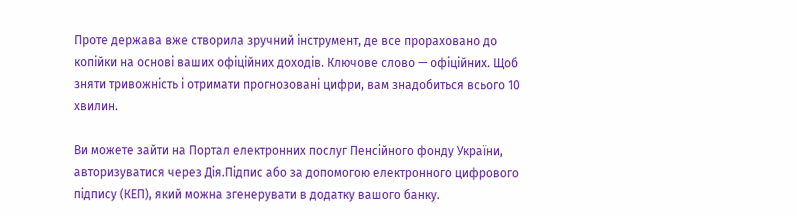Проте держава вже створила зручний інструмент, де все прораховано до копійки на основі ваших офіційних доходів. Ключове слово — офіційних. Щоб зняти тривожність і отримати прогнозовані цифри, вам знадобиться всього 10 хвилин.

Ви можете зайти на Портал електронних послуг Пенсійного фонду України, авторизуватися через Дія.Підпис або за допомогою електронного цифрового підпису (КЕП), який можна згенерувати в додатку вашого банку.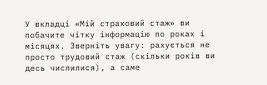У вкладці «Мій страховий стаж» ви побачите чітку інформацію по роках і місяцях. Зверніть увагу: рахується не просто трудовий стаж (скільки років ви десь числилися), а саме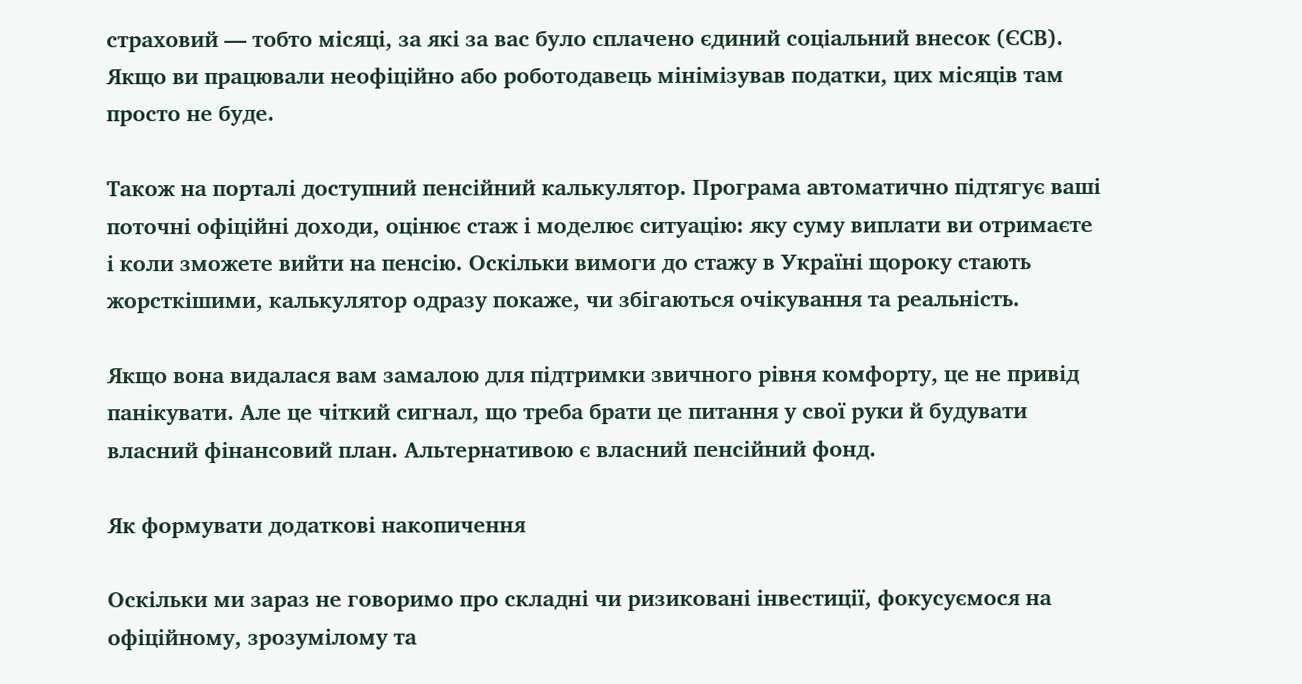страховий — тобто місяці, за які за вас було сплачено єдиний соціальний внесок (ЄСВ). Якщо ви працювали неофіційно або роботодавець мінімізував податки, цих місяців там просто не буде.

Також на порталі доступний пенсійний калькулятор. Програма автоматично підтягує ваші поточні офіційні доходи, оцінює стаж і моделює ситуацію: яку суму виплати ви отримаєте і коли зможете вийти на пенсію. Оскільки вимоги до стажу в Україні щороку стають жорсткішими, калькулятор одразу покаже, чи збігаються очікування та реальність.

Якщо вона видалася вам замалою для підтримки звичного рівня комфорту, це не привід панікувати. Але це чіткий сигнал, що треба брати це питання у свої руки й будувати власний фінансовий план. Альтернативою є власний пенсійний фонд.

Як формувати додаткові накопичення

Оскільки ми зараз не говоримо про складні чи ризиковані інвестиції, фокусуємося на офіційному, зрозумілому та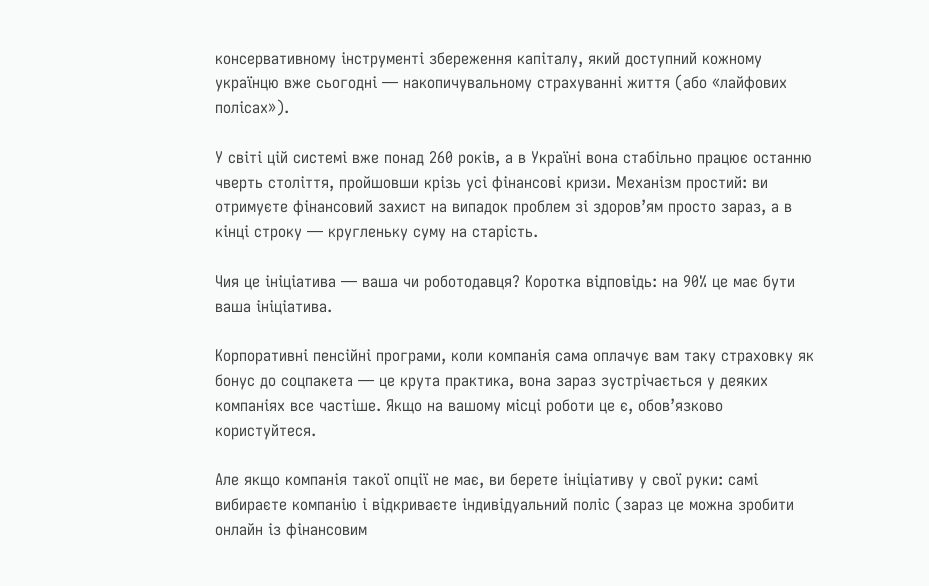консервативному інструменті збереження капіталу, який доступний кожному українцю вже сьогодні — накопичувальному страхуванні життя (або «лайфових полісах»).

У світі цій системі вже понад 260 років, а в Україні вона стабільно працює останню чверть століття, пройшовши крізь усі фінансові кризи. Механізм простий: ви отримуєте фінансовий захист на випадок проблем зі здоров’ям просто зараз, а в кінці строку — кругленьку суму на старість.

Чия це ініціатива — ваша чи роботодавця? Коротка відповідь: на 90% це має бути ваша ініціатива.

Корпоративні пенсійні програми, коли компанія сама оплачує вам таку страховку як бонус до соцпакета — це крута практика, вона зараз зустрічається у деяких компаніях все частіше. Якщо на вашому місці роботи це є, обов’язково користуйтеся.

Але якщо компанія такої опції не має, ви берете ініціативу у свої руки: самі вибираєте компанію і відкриваєте індивідуальний поліс (зараз це можна зробити онлайн із фінансовим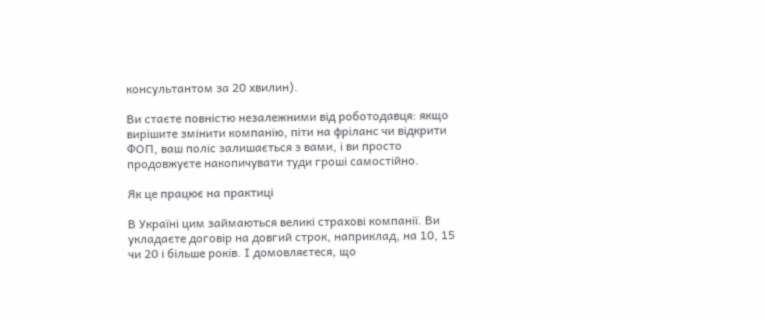консультантом за 20 хвилин).

Ви стаєте повністю незалежними від роботодавця: якщо вирішите змінити компанію, піти на фріланс чи відкрити ФОП, ваш поліс залишається з вами, і ви просто продовжуєте накопичувати туди гроші самостійно.

Як це працює на практиці

В Україні цим займаються великі страхові компанії. Ви укладаєте договір на довгий строк, наприклад, на 10, 15 чи 20 і більше років. І домовляєтеся, що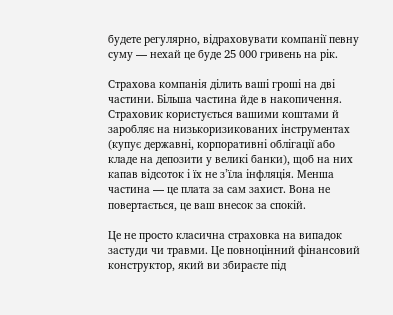будете регулярно, відраховувати компанії певну суму — нехай це буде 25 000 гривень на рік.

Страхова компанія ділить ваші гроші на дві частини. Більша частина йде в накопичення. Страховик користується вашими коштами й заробляє на низькоризикованих інструментах (купує державні, корпоративні облігації або кладе на депозити у великі банки), щоб на них капав відсоток і їх не з’їла інфляція. Менша частина — це плата за сам захист. Вона не повертається, це ваш внесок за спокій.

Це не просто класична страховка на випадок застуди чи травми. Це повноцінний фінансовий конструктор, який ви збираєте під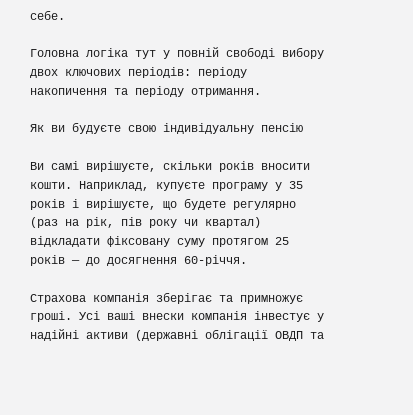себе.

Головна логіка тут у повній свободі вибору двох ключових періодів: періоду накопичення та періоду отримання.

Як ви будуєте свою індивідуальну пенсію

Ви самі вирішуєте, скільки років вносити кошти. Наприклад, купуєте програму у 35 років і вирішуєте, що будете регулярно (раз на рік, пів року чи квартал) відкладати фіксовану суму протягом 25 років — до досягнення 60-річчя.

Страхова компанія зберігає та примножує гроші. Усі ваші внески компанія інвестує у надійні активи (державні облігації ОВДП та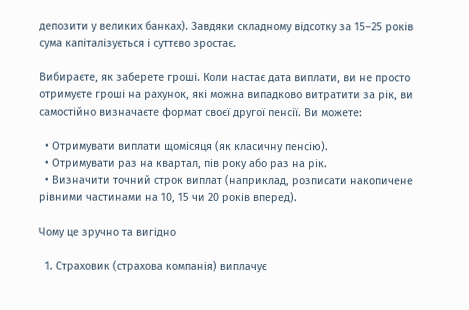депозити у великих банках). Завдяки складному відсотку за 15–25 років сума капіталізується і суттєво зростає.

Вибираєте, як заберете гроші. Коли настає дата виплати, ви не просто отримуєте гроші на рахунок, які можна випадково витратити за рік, ви самостійно визначаєте формат своєї другої пенсії. Ви можете:

  • Отримувати виплати щомісяця (як класичну пенсію).
  • Отримувати раз на квартал, пів року або раз на рік.
  • Визначити точний строк виплат (наприклад, розписати накопичене рівними частинами на 10, 15 чи 20 років вперед).

Чому це зручно та вигідно

  1. Страховик (страхова компанія) виплачує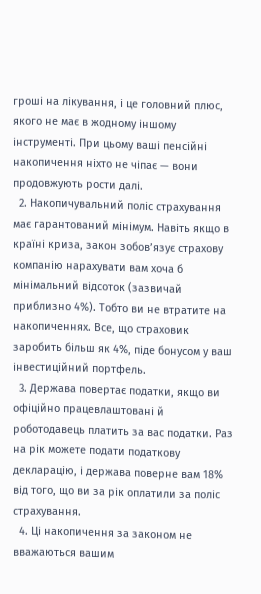гроші на лікування, і це головний плюс, якого не має в жодному іншому інструменті. При цьому ваші пенсійні накопичення ніхто не чіпає — вони продовжують рости далі.
  2. Накопичувальний поліс страхування має гарантований мінімум. Навіть якщо в країні криза, закон зобов’язує страхову компанію нарахувати вам хоча б мінімальний відсоток (зазвичай приблизно 4%). Тобто ви не втратите на накопиченнях. Все, що страховик заробить більш як 4%, піде бонусом у ваш інвестиційний портфель.
  3. Держава повертає податки, якщо ви офіційно працевлаштовані й роботодавець платить за вас податки. Раз на рік можете подати податкову декларацію, і держава поверне вам 18% від того, що ви за рік оплатили за поліс страхування.
  4. Ці накопичення за законом не вважаються вашим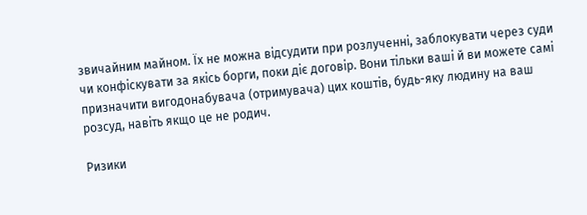звичайним майном. Їх не можна відсудити при розлученні, заблокувати через суди чи конфіскувати за якісь борги, поки діє договір. Вони тільки ваші й ви можете самі призначити вигодонабувача (отримувача) цих коштів, будь-яку людину на ваш розсуд, навіть якщо це не родич.

Ризики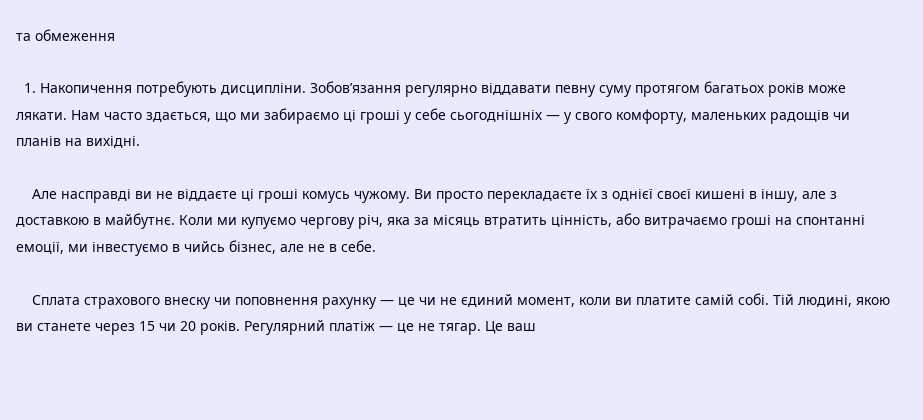та обмеження

  1. Накопичення потребують дисципліни. Зобов’язання регулярно віддавати певну суму протягом багатьох років може лякати. Нам часто здається, що ми забираємо ці гроші у себе сьогоднішніх — у свого комфорту, маленьких радощів чи планів на вихідні.

    Але насправді ви не віддаєте ці гроші комусь чужому. Ви просто перекладаєте їх з однієї своєї кишені в іншу, але з доставкою в майбутнє. Коли ми купуємо чергову річ, яка за місяць втратить цінність, або витрачаємо гроші на спонтанні емоції, ми інвестуємо в чийсь бізнес, але не в себе.

    Сплата страхового внеску чи поповнення рахунку — це чи не єдиний момент, коли ви платите самій собі. Тій людині, якою ви станете через 15 чи 20 років. Регулярний платіж — це не тягар. Це ваш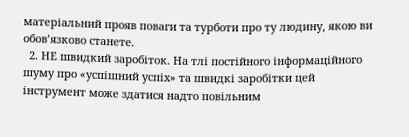матеріальний прояв поваги та турботи про ту людину, якою ви обов’язково станете.
  2. НЕ швидкий заробіток. На тлі постійного інформаційного шуму про «успішний успіх» та швидкі заробітки цей інструмент може здатися надто повільним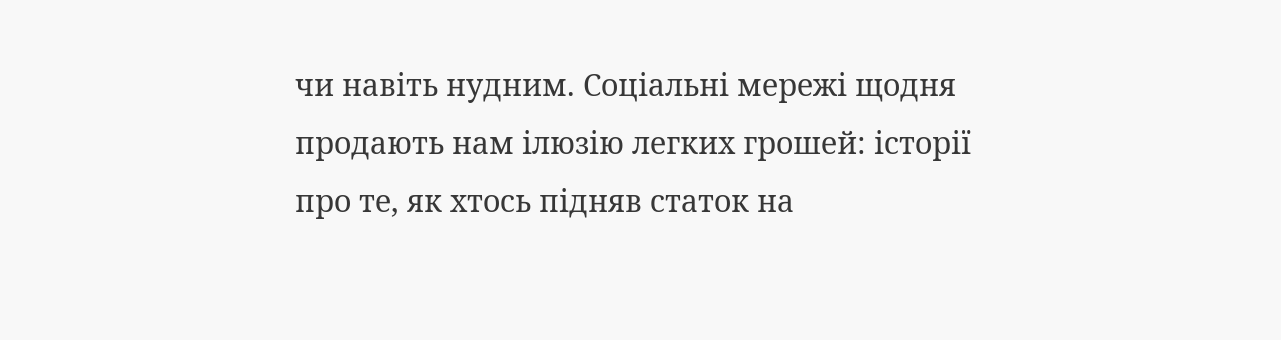чи навіть нудним. Соціальні мережі щодня продають нам ілюзію легких грошей: історії про те, як хтось підняв статок на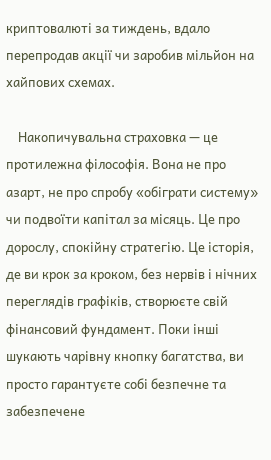криптовалюті за тиждень, вдало перепродав акції чи заробив мільйон на хайпових схемах.

    Накопичувальна страховка — це протилежна філософія. Вона не про азарт, не про спробу «обіграти систему» чи подвоїти капітал за місяць. Це про дорослу, спокійну стратегію. Це історія, де ви крок за кроком, без нервів і нічних переглядів графіків, створюєте свій фінансовий фундамент. Поки інші шукають чарівну кнопку багатства, ви просто гарантуєте собі безпечне та забезпечене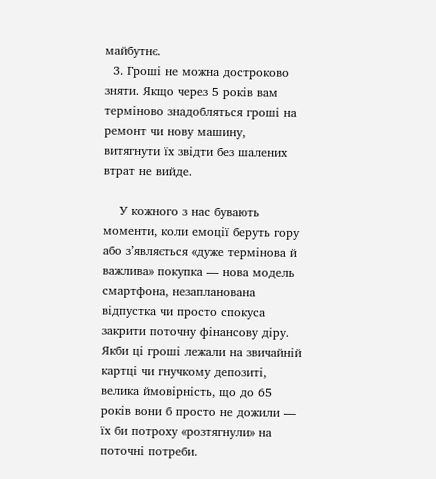майбутнє.
  3. Гроші не можна достроково зняти. Якщо через 5 років вам терміново знадобляться гроші на ремонт чи нову машину, витягнути їх звідти без шалених втрат не вийде.

    У кожного з нас бувають моменти, коли емоції беруть гору або з’являється «дуже термінова й важлива» покупка — нова модель смартфона, незапланована відпустка чи просто спокуса закрити поточну фінансову діру. Якби ці гроші лежали на звичайній картці чи гнучкому депозиті, велика ймовірність, що до 65 років вони б просто не дожили — їх би потроху «розтягнули» на поточні потреби.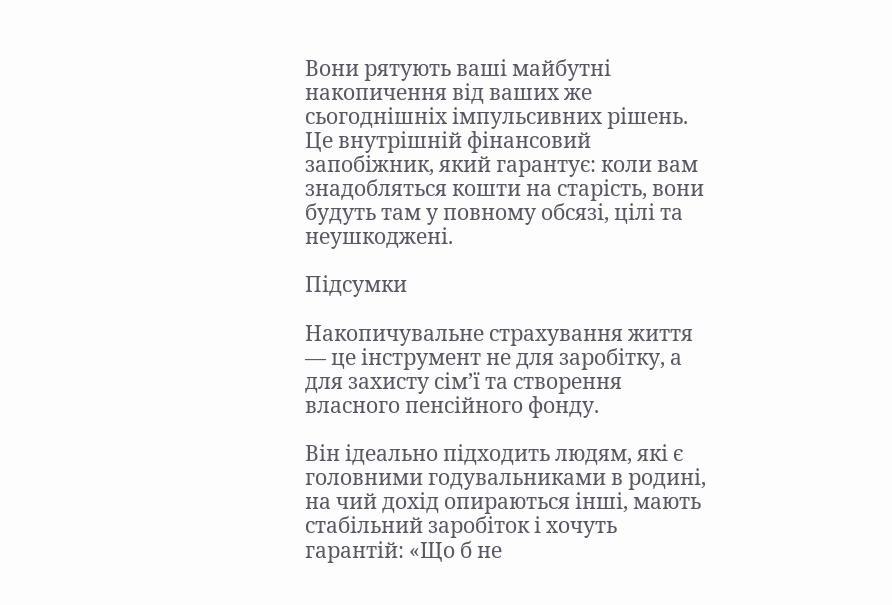Вони рятують ваші майбутні накопичення від ваших же сьогоднішніх імпульсивних рішень. Це внутрішній фінансовий запобіжник, який гарантує: коли вам знадобляться кошти на старість, вони будуть там у повному обсязі, цілі та неушкоджені.

Підсумки

Накопичувальне страхування життя — це інструмент не для заробітку, а для захисту сім’ї та створення власного пенсійного фонду.

Він ідеально підходить людям, які є головними годувальниками в родині, на чий дохід опираються інші, мають стабільний заробіток і хочуть гарантій: «Що б не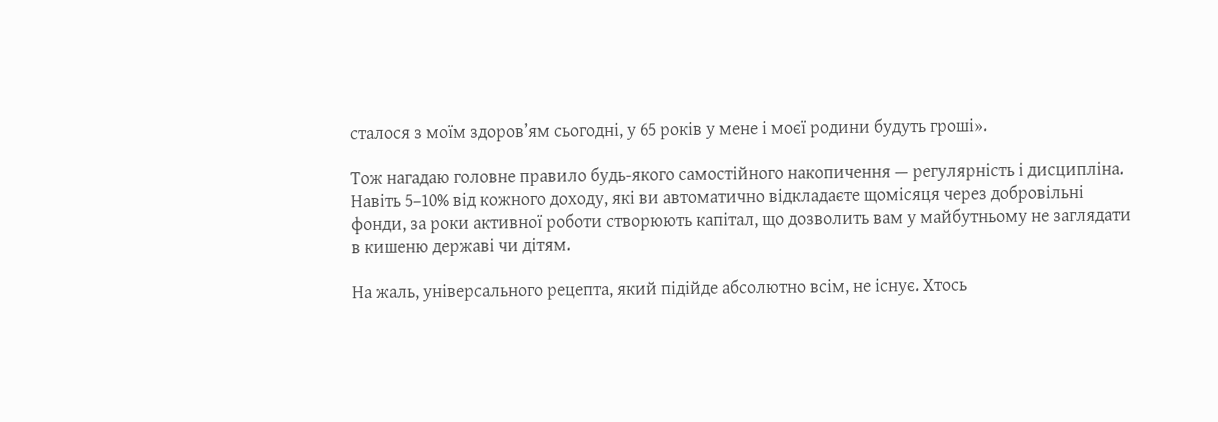сталося з моїм здоров’ям сьогодні, у 65 років у мене і моєї родини будуть гроші».

Тож нагадаю головне правило будь-якого самостійного накопичення — регулярність і дисципліна. Навіть 5–10% від кожного доходу, які ви автоматично відкладаєте щомісяця через добровільні фонди, за роки активної роботи створюють капітал, що дозволить вам у майбутньому не заглядати в кишеню державі чи дітям.

На жаль, універсального рецепта, який підійде абсолютно всім, не існує. Хтось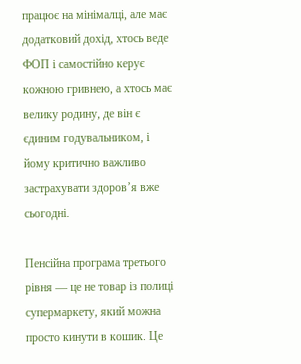працює на мінімалці, але має додатковий дохід, хтось веде ФОП і самостійно керує кожною гривнею, а хтось має велику родину, де він є єдиним годувальником, і йому критично важливо застрахувати здоров’я вже сьогодні.

Пенсійна програма третього рівня — це не товар із полиці супермаркету, який можна просто кинути в кошик. Це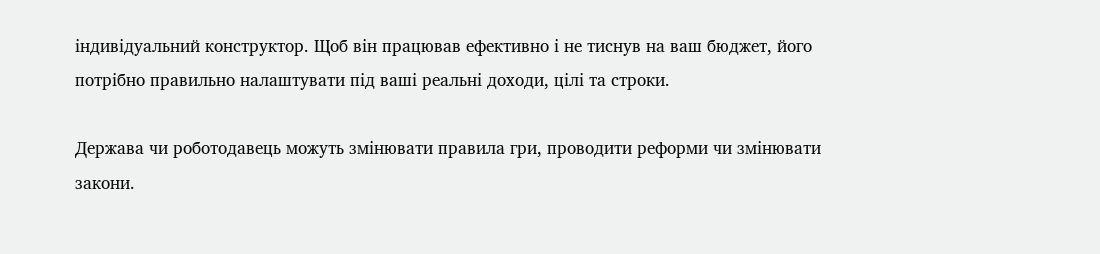індивідуальний конструктор. Щоб він працював ефективно і не тиснув на ваш бюджет, його потрібно правильно налаштувати під ваші реальні доходи, цілі та строки.

Держава чи роботодавець можуть змінювати правила гри, проводити реформи чи змінювати закони.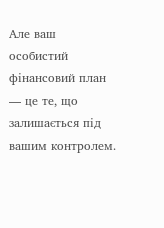Але ваш особистий фінансовий план — це те, що залишається під вашим контролем.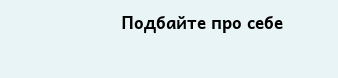Подбайте про себе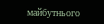майбутнього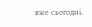вже сьогодні.